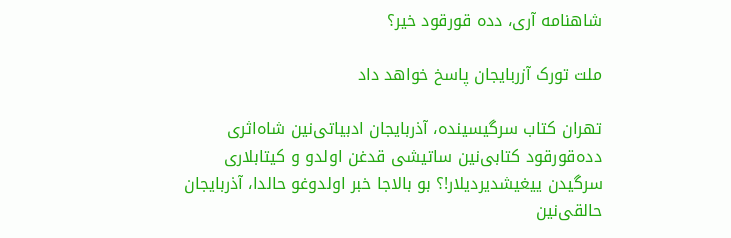شاهنامه آری، دده قورقود خیر؟

ملت تورک آزربایجان پاسخ خواهد داد

تهران‌ کتاب سرگیسینده، آذربایجان ادبیاتی‌نین شاه‌اثری دده‌قورقود کتابی‌نین ساتیشی قدغن اولدو و کیتابلاری سرگیدن ییغیشدیردیلار!؟ بو بالاجا خبر اولدوغو حالدا، آذربایجان حالقی‌نین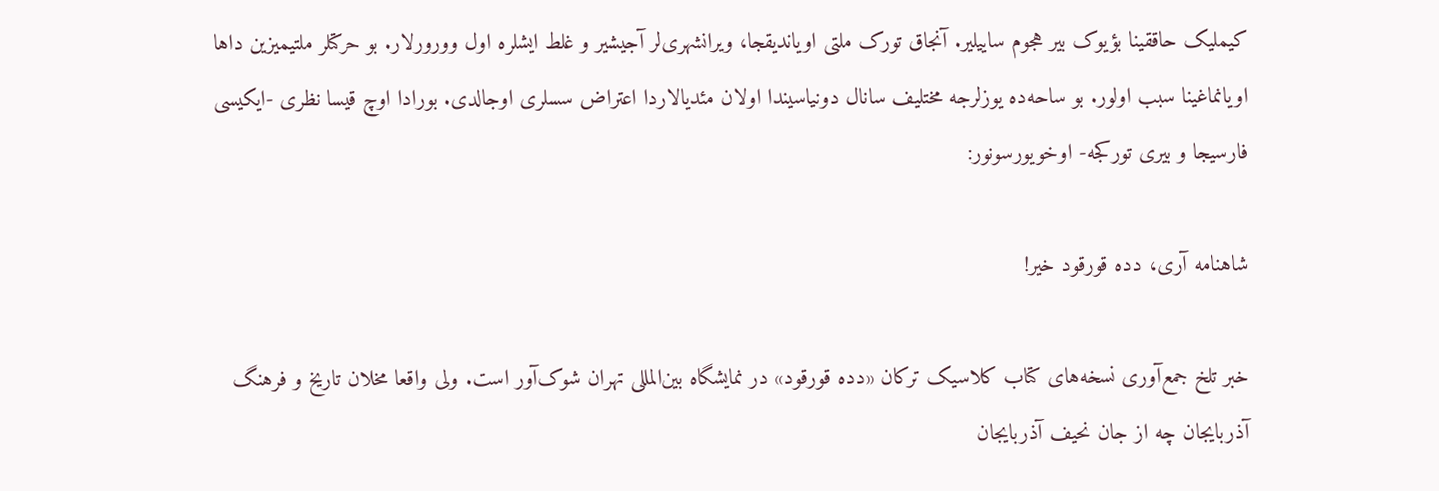کیملیک حاققینا بؤیوک بیر هجوم ساییلیر. آنجاق تورک ملتی اویاندیقجا، ویرانشهری‌لر آجیشیر و غلط ایشلره اول وورورلار. بو حرکتلر ملتیمیزین داها اویانماغینا سبب اولور. بو ساحه‌ده یوزلرجه مختلیف سانال دونیاسیندا اولان مئدیالاردا اعتراض سسلری اوجالدی. بورادا اوچ قیسا نظری -ایکیسی فارسیجا و بیری تورکجه- اوخویورسونور:

شاهنامه آری، دده قورقود خیر!

خبر تلخ جمع‌آوری نسخه‌های کتاب کلاسیک ترکان «دده قورقود» در نمایشگاه بین‌المللی تهران شوک‌آور است. ولی واقعا مخلان تاریخ و فرهنگ آذربایجان چه از جان نحیف آذربایجان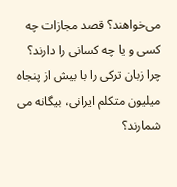می‌خواهند؟ قصد مجازات چه کسی و یا چه کسانی را دارند؟ چرا زبان ترکی را با بیش از پنجاه میلیون متکلم ایرانی، بیگانه می شمارند؟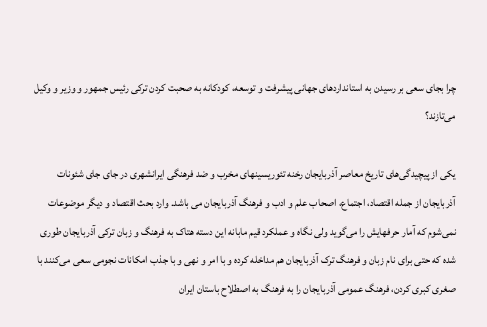چرا بجای سعی بر رسیدن به استانداردهای جهانی پیشرفت و توسعه، کودکانه به صحبت کردن ترکی رئیس جمهور و وزیر و وکیل می‌تازند؟

یکی از پیچیدگی‌های تاریخ معاصر آذربایجان رخنه تئوریسینهای مخرب و ضد فرهنگی ایرانشهری در جای جای شئونات آذربایجان از جمله اقتصاد، اجتماع، اصحاب علم و ادب و فرهنگ آذربایجان می باشد. وارد بحث اقتصاد و دیگر موضوعات نمی‌شوم که آمار حرفهایش را می‌گوید ولی نگاه و عملکرد قیم مابانه این دسته هتاک به فرهنگ و زبان ترکی آذربایجان طوری شده که حتی برای نام زبان و فرهنگ ترک آذربایجان هم مداخله کرده و با امر و نهی و با جذب امکانات نجومی سعی می‌کنند با صغری کبری کردن، فرهنگ عمومی آذربایجان را به فرهنگ به اصطلاح باستان ایران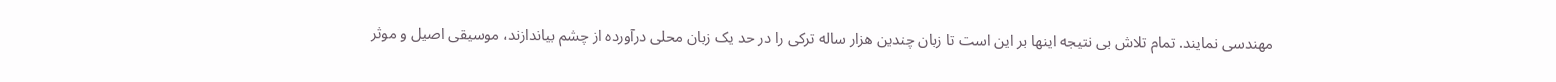مهندسی نمایند. تمام تلاش بی نتیجه اینها بر این است تا زبان چندین هزار ساله ترکی را در حد یک زبان محلی درآورده از چشم بیاندازند، موسیقی اصیل و موثر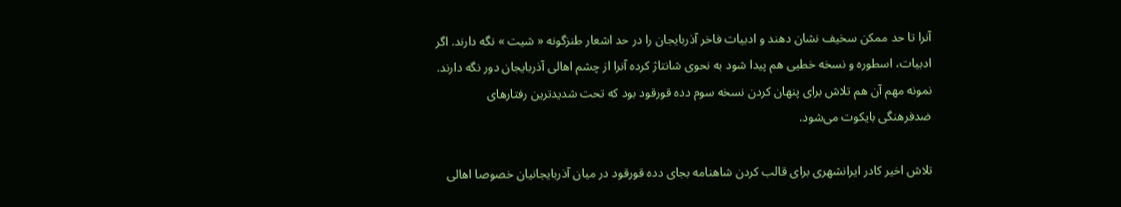آنرا تا حد ممکن سخیف نشان دهند و ادبیات فاخر آذربایجان را در حد اشعار طنزگونه « شیت » نگه دارند. اگر ادبیات، اسطوره و نسخه خطیی هم پیدا شود به نحوی شانتاژ کرده آنرا از چشم اهالی آذربایجان دور نگه دارند. نمونه مهم آن هم تلاش برای پنهان کردن نسخه سوم دده قورقود بود که تحت شدیدترین رفتارهای ضدفرهنگی بایکوت می‌شود.

تلاش اخیر کادر ایرانشهری برای قالب کردن شاهنامه بجای دده قورقود در میان آذربایجانیان خصوصا اهالی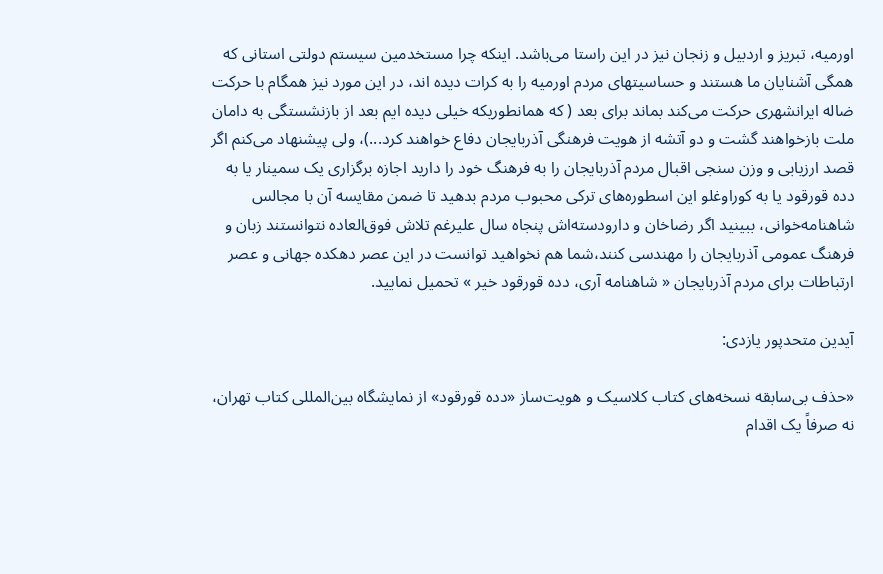اورمیه، تبریز و اردبیل و زنجان نیز در این راستا می‌باشد. اینکه چرا مستخدمین سیستم دولتی استانی که همگی آشنایان ما هستند و حساسیتهای مردم اورمیه را به کرات دیده اند، در این مورد نیز همگام با حرکت ضاله ایرانشهری حرکت می‌کند بماند برای بعد ( که همانطوریکه خیلی دیده ایم بعد از بازنشستگی به دامان ملت بازخواهند گشت و دو آتشه از هویت فرهنگی آذربایجان دفاع خواهند کرد...)، ولی پیشنهاد می‌کنم اگر قصد ارزیابی و وزن سنجی اقبال مردم آذربایجان را به فرهنگ خود را دارید اجازه برگزاری یک سمینار یا به دده قورقود یا به کوراوغلو این اسطوره‌های ترکی محبوب مردم بدهید تا ضمن مقایسه آن با مجالس شاهنامه‌خوانی، ببینید اگر رضاخان و دارودسته‌اش پنجاه سال علیرغم تلاش فوق‌العاده نتوانستند زبان و فرهنگ عمومی آذربایجان را مهندسی کنند،شما هم نخواهید توانست در این عصر دهکده جهانی و عصر ارتباطات برای مردم آذربایجان « شاهنامه آری، دده قورقود خیر » تحمیل نمایید.

آیدین متحدپور یازدی:

«حذف بی‌سابقه نسخه‌های کتاب کلاسیک و هویت‌ساز «دده قورقود» از نمایشگاه بین‌المللی کتاب تهران، نه صرفاً یک اقدام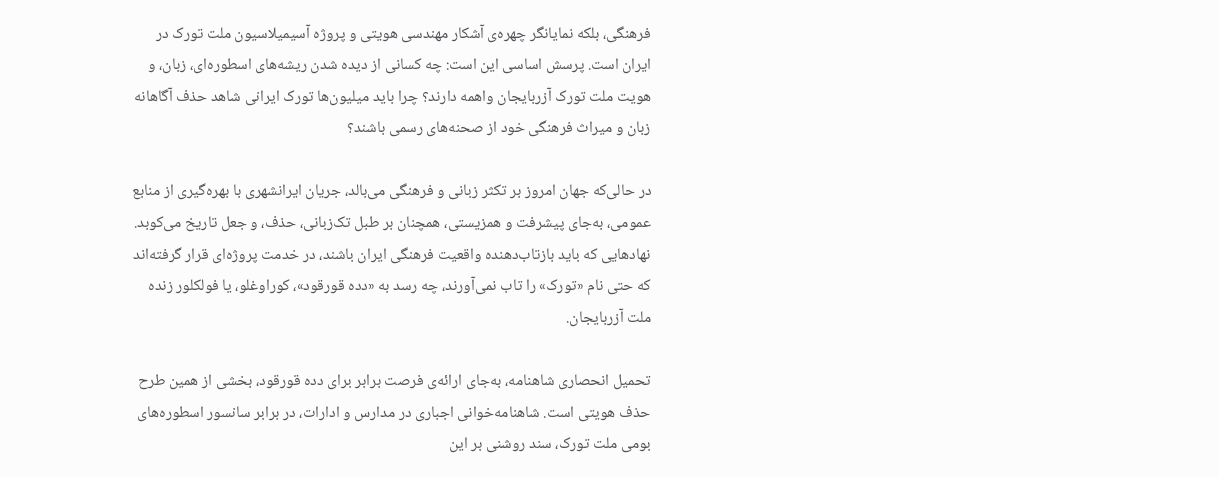فرهنگی، بلکه نمایانگر چهره‌ی آشکار مهندسی هویتی و پروژه آسیمیلاسیون ملت تورک در ایران است. پرسش اساسی این است: چه کسانی از دیده شدن ریشه‌های اسطوره‌ای، زبان، و هویت ملت تورک آزربایجان واهمه دارند؟ چرا باید میلیون‌ها تورک ایرانی شاهد حذف آگاهانه زبان و میراث فرهنگی خود از صحنه‌های رسمی باشند؟

در حالی‌که جهان امروز بر تکثر زبانی و فرهنگی می‌بالد، جریان ایرانشهری با بهره‌گیری از منابع عمومی، به‌جای پیشرفت و همزیستی، همچنان بر طبل تک‌زبانی، حذف، و جعل تاریخ می‌کوبد. نهادهایی که باید بازتاب‌دهنده واقعیت فرهنگی ایران باشند، در خدمت پروژه‌ای قرار گرفته‌اند که حتی نام «تورک» را تاب نمی‌آورند، چه رسد به «دده قورقود»، کوراوغلو، یا فولکلور زنده ملت آزربایجان.

تحمیل انحصاری شاهنامه، به‌جای ارائه‌ی فرصت برابر برای دده قورقود، بخشی از همین طرح حذف هویتی است. شاهنامه‌خوانی اجباری در مدارس و ادارات، در برابر سانسور اسطوره‌های بومی ملت تورک، سند روشنی بر این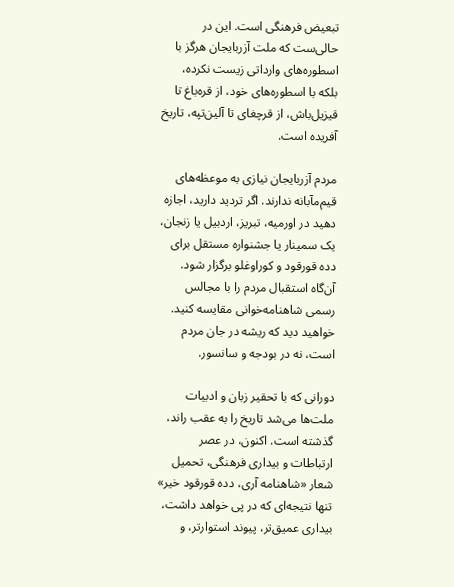تبعیض فرهنگی است. این در حالی‌ست که ملت آزربایجان هرگز با اسطوره‌های وارداتی زیست نکرده، بلکه با اسطوره‌های خود، از قره‌باغ تا قیزیل‌باش، از قرچغای تا آلین‌تپه، تاریخ آفریده است.

مردم آزربایجان نیازی به موعظه‌های قیم‌مآبانه ندارند. اگر تردید دارید، اجازه دهید در اورمیه، تبریز، اردبیل یا زنجان، یک سمینار یا جشنواره مستقل برای دده قورقود و کوراوغلو برگزار شود. آن‌گاه استقبال مردم را با مجالس رسمی شاهنامه‌خوانی مقایسه کنید. خواهید دید که ریشه در جان مردم است، نه در بودجه و سانسور.

دورانی که با تحقیر زبان و ادبیات ملت‌ها می‌شد تاریخ را به عقب راند، گذشته است. اکنون، در عصر ارتباطات و بیداری فرهنگی، تحمیل شعار «شاهنامه آری، دده قورقود خیر» تنها نتیجه‌ای که در پی خواهد داشت، بیداری عمیق‌تر، پیوند استوارتر، و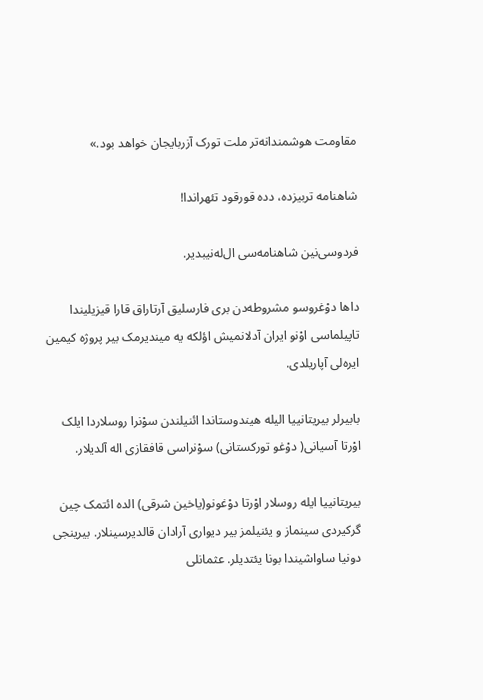مقاومت هوشمندانه‌تر ملت تورک آزربایجان خواهد بود.»

شاهنامه تربیزده، دده قورقود تئهراندا!

فردوسی‌نین شاهنامه‌سی ال‌له‌نیبدیر.

داها دوْغروسو مشروطه‌دن بری فارسلیق آرتاراق قارا قیزیلیندا تاپیلماسی اوْنو ایران آدلانمیش اؤلکه یه میندیرمک بیر پروژه کیمین ایره‌لی آپاریلدی.

بابیرلر بیریتانییا الیله هیندوستاندا ائنیلندن سوْنرا روسلاردا ایلک اوْرتا آسیانی( دوْغو تورکستانی) سوْنراسی قافقازی اله آلدیلار.

بیریتانییا ایله روسلار اوْرتا دوْغونو(یاخین شرقی) الده ائتمک چین گرکیردی سینماز و یئنیلمز بیر دیواری آرادان قالدیرسینلار. بیرینجی دونیا ساواشیندا بونا یئتدیلر. عثمانلی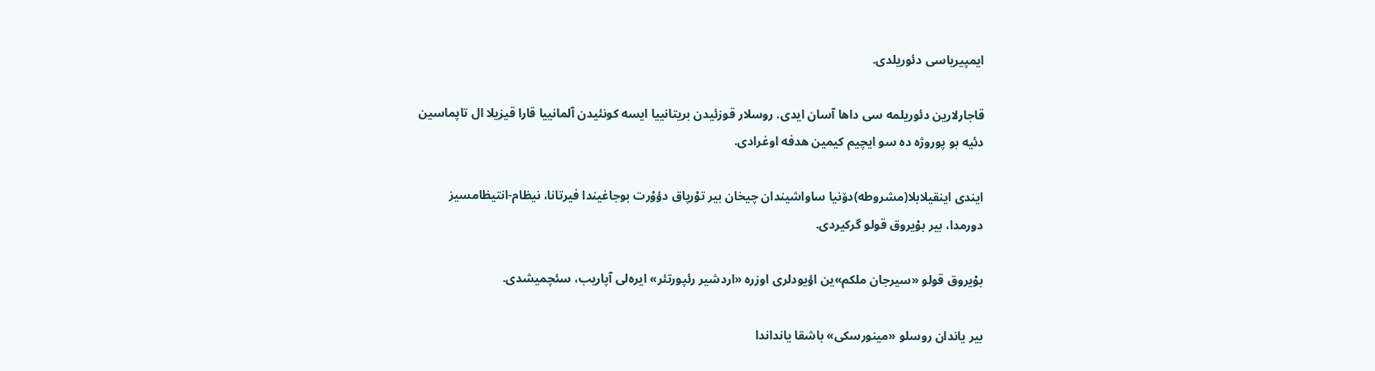ایمپیریاسی دئوریلدی.

قاجارلارین دئوریلمه سی داها آسان ایدی. روسلار قوزئیدن بریتانییا ایسه کونئیدن آلمانییا قارا قیزیلا ال تاپماسین دئیه بو پوروژه ده سو ایچیم کیمین هدفه اوغرادی.

ایندی اینقیلابلا(مشروطه)دۆنیا ساواشیندان چیخان بیر توْرپاق دؤوْرت بوجاغیندا فیرتانا، نیظام-انتیظامسیز دورمدا، بیر بوْیروق قولو گرکیردی.

بوْیروق قولو «سیرجان ملکم»ین اؤیودلری اوزره «اردشیر رئپورتئر» ایره‌لی آپاریب، سئچمیشدی.

بیر یاندان روسلو «مینورسکی» باشقا یانداندا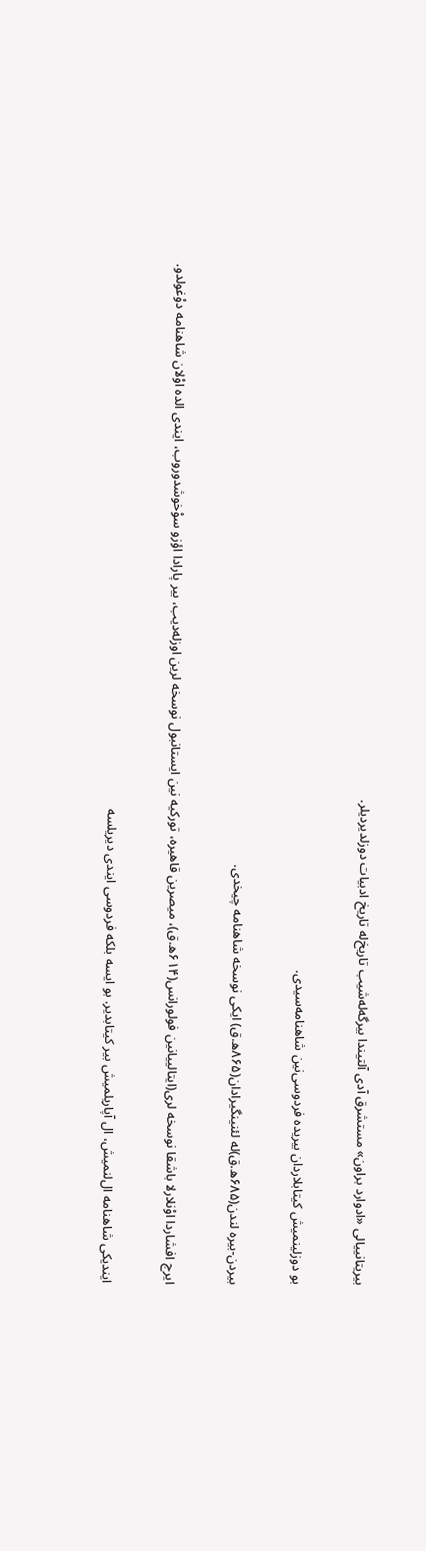بیریتانییالی «ادوارد براون» مستشرق آدی آلتیندا بیرگه‌له‌شیب تاریخ‌له تاریخ ادبیات دوزلدیردیلر.

بو دوزلینمیش کیتابلاردان بیریده فردوسی‌نین شاهنامه‌سیدی.

بیردن-بیره لندن(۶۸۵ه.ق)له لئنینگیرادان(۸۶۵ه.ق) ایکی نوسخه شاهنامه چیخدی.

ایرج افشاردا اوْنلارلا باشقا نوسخه لری(ایتالییانین فولورانس(۶۱۴ه.ق)، میصرین قاهیره، تورکیه نین ایستانبول نوسخه لرین اوزله‌دیب، بیر پارادا اؤزو سوْخوشدوروب، ایندی الده اوْلان شاهنامه دوْغولدو.

ایندیکی شاهنامه ال‌لنمیش، ال آپاریلمیش بیر کیتابدیر. بو ایسه بلکه فردوسی ایندی دیریلسه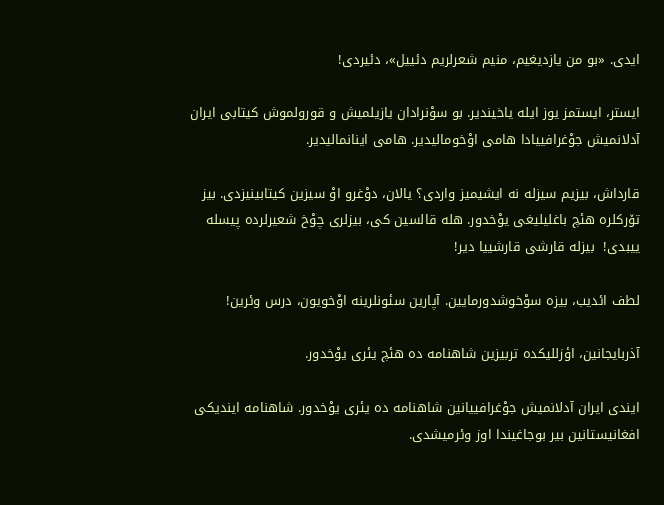ایدی. «بو من یازدیغیم، منیم شعرلریم دئییل»، دئیردی!

ایستر، ایستمز یوز ایله یاخیندیر. بو سوْنرادان یازیلمیش و قورولموش کیتابی ایران آدلانمیش جوْغرافییادا هامی اوْخومالیدیر. هامی اینانمالیدیر.

قارداش، بیزیم سیزله نه ایشیمیز واردی؟ یالان، دوْغرو اوْ سیزین کیتابینیزدی. بیز تۆرکلره هئچ باغلیلیغی یوْخدور. هله قالسین کی، بیزلری چوْخ شعیرلرده پیسله ییبدی!  بیزله قارشی قارشییا دیر!

لطف ائدیب، بیزه سوْخوشدورمایین. آپارین سئونلرینه اوْخویون، درس وئرین!

آذربایجانین، اؤزللیکده تربیزین شاهنامه ده هئچ یئری یوْخدور.

ایندی ایران آدلانمیش جوْغرافییانین شاهنامه ده یئری یوْخدور. شاهنامه ایندیکی افغانیستانین بیر بوجاغیندا اوز وئرمیشدی.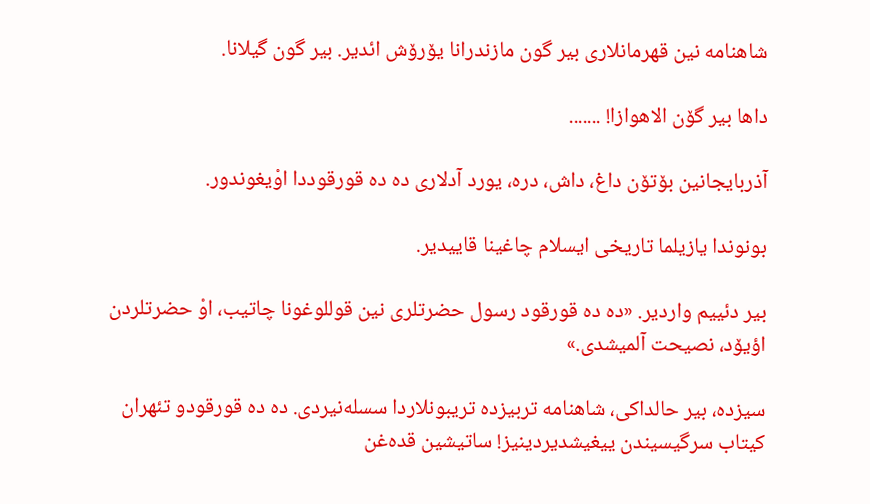شاهنامه نین قهرمانلاری بیر گون مازندرانا یۆرۆش ائدیر. بیر گون گیلانا.

داها بیر گۆن الاهوازا! .......

آذربایجانین بۆتۆن داغ، داش، دره، یورد آدلاری ده ده قورقوددا اوْیغوندور.

بونوندا یازیلما تاریخی ایسلام چاغینا قاییدیر.

بیر دئییم واردیر. «ده ده قورقود رسول حضرتلری نین قوللوغونا چاتیب، اوْ حضرتلردن اؤیۆد، نصیحت آلمیشدی.»

سیزده، بیر حالداکی، شاهنامه تربیزده تریبونلاردا سسله‌نیردی. ده ده قورقودو تئهران کیتاب سرگیسیندن ییغیشدیردینیز! ساتیشین قده‌غن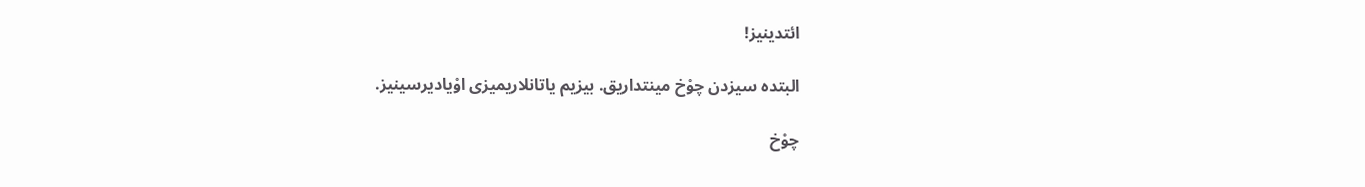ائتدینیز!

البتده سیزدن چوْخ مینتداریق. بیزیم یاتانلاریمیزی اوْیادیرسینیز.

چوْخ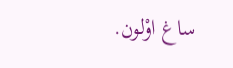ساغ اوْلون.